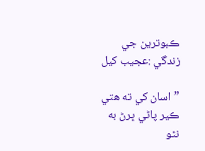ڪبوترين جي زندگي :عجيب کيل

”اسان کي ته هتي ڪير پاڻي ڀرڻ به نٿو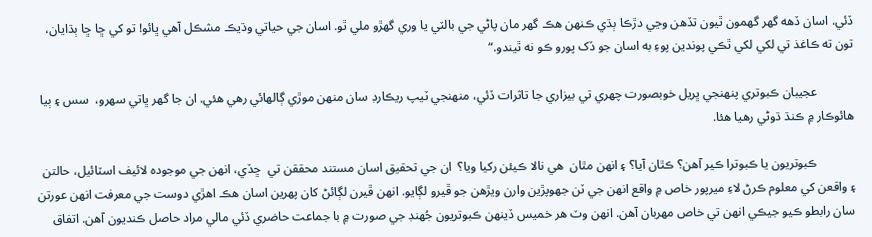ڏئي. اسان ڏهه گهر گهمون ٿيون تڏهن وڃي دڙڪا ٻڌي ڪنهن هڪ گهر مان پاڻي جي بالٽي يا وري گهڙو ملي ٿو. اسان جي حياتي وڌيڪ مشڪل آهي ڀائو! تو کي ڇا ڇا ٻڌايان، تون ته ڪاغذ تي لکي لکي ٿڪي پوندين پوءِ به اسان جو ڏک پورو ڪو نه ٿيندو.“

            عجيبان ڪبوتري پنهنجي ڀريل خوبصورت چهري تي بيزاري جا تاثرات ڏئي، منهنجي ٽيپ ريڪارڊ سان منهن موڙي ڳالهائي رهي هئي. ان جا گهر ڀاتي سهرو،  سس ۽ ٻيا هائوڪار ۾ ڪنڌ ڌوڻي رهيا هئا.

            ڪبوتريون يا ڪبوترا ڪير آهن؟ ڪٿان آيا؟ ۽ انهن مٿان  هي نالا ڪيئن رکيا ويا؟  ان جي تحقيق اسان مستند محققن تي  ڇڏي، انهن جي موجوده لائيف اسٽائيل، حالتن ۽ واقعن کي معلوم ڪرڻ لاءِ ميرپور خاص ۾ واقع انهن جي ٽن جهوپڙين وارن ويڙهن جو ڦيرو لڳايو. انهن ڦيرن لڳائڻ کان پهرين اسان هڪ اهڙي دوست جي معرفت انهن عورتن سان رابطو ڪيو جيڪي انهن تي خاص مهربان آهن. انهن وٽ هر خميس ڏينهن ڪبوتريون جُهنڊ جي صورت ۾ با جماعت حاضري ڏئي مالي مراد حاصل ڪنديون آهن. اتفاق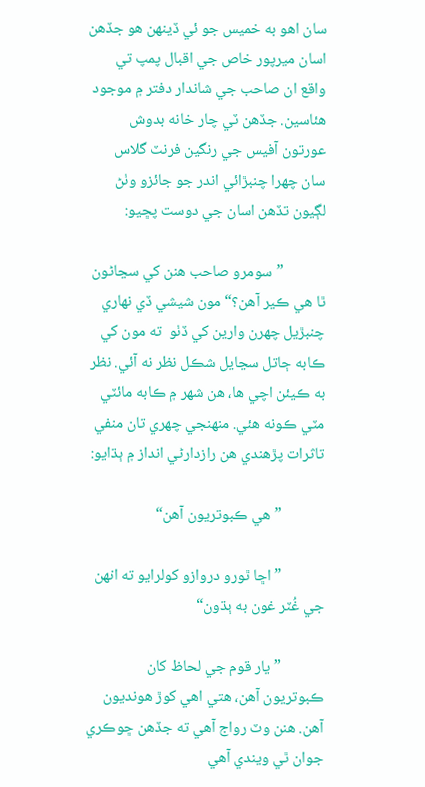سان اهو به خميس جو ئي ڏينهن هو جڏهن اسان ميرپور خاص جي اقبال پمپ تي واقع ان صاحب جي شاندار دفتر ۾ موجود هئاسين. جڏهن ٽي چار خانه بدوش عورتون آفيس جي رنگين فرنٽ گلاس سان چهرا چنبڙائي اندر جو جائزو وٺڻ لڳيون تڏهن اسان جي دوست پڇيو:

            ”سومرو صاحب هنن کي سڃاڻون ٿا هي ڪير آهن؟“ مون شيشي ڏي نهاري چنبڙيل چهرن وارين کي ڏٺو  ته مون کي ڪابه ڄاتل سڃايل شڪل نظر نه آئي. نظر به ڪيئن اچي ها، هن شهر ۾ ڪابه مائٽي مٽي ڪونه هئي. منهنجي چهري تان منفي تاثرات پڙهندي هن رازدارڻي انداز ۾ ٻڌايو:

            ”هي ڪبوتريون آهن“

            ”اڇا ٿورو دروازو کولرايو ته انهن جي غُٽر غون به ٻڌون“

            ” يار قوم جي لحاظ کان ڪبوتريون آهن، هتي اهي کوڙ هونديون آهن. هنن وٽ رواج آهي ته جڏهن ڇوڪري جوان ٿي ويندي آهي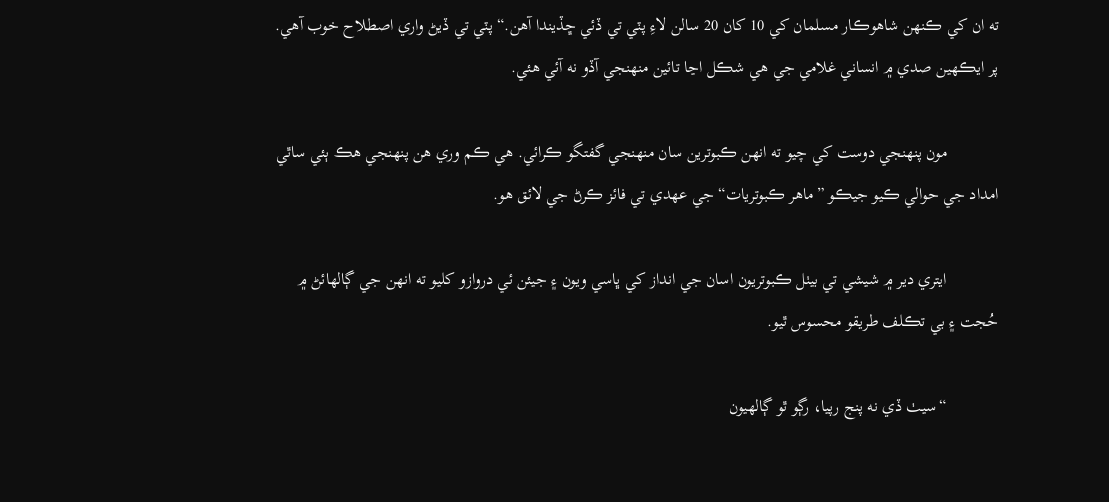ته ان کي ڪنهن شاهوڪار مسلمان کي 10 کان 20 سالن لاءِ پٽي تي ڏئي ڇڏيندا آهن.“ پٽي تي ڏيڻ واري اصطلاح خوب آهي. پر ايڪهين صدي ۾ انساني غلامي جي هي شڪل اڃا تائين منهنجي آڏو نه آئي هئي.

            مون پنهنجي دوست کي چيو ته انهن ڪبوترين سان منهنجي گفتگو ڪرائي. هي ڪم وري هن پنهنجي هڪ ٻئي ساٿي امداد جي حوالي ڪيو جيڪو ”ماهر ڪبوتريات“ جي عهدي تي فائز ڪرڻ جي لائق هو.

            ايتري دير ۾ شيشي تي بيٺل ڪبوتريون اسان جي انداز کي ڀاسي ويون ۽ جيئن ئي دروازو کليو ته انهن جي ڳالهائڻ ۾ حُجت ۽ بي تڪلف طريقو محسوس ٿيو.

            “سيٺ ڏي نه پنج رپيا، رڳو ٿو ڳالهيون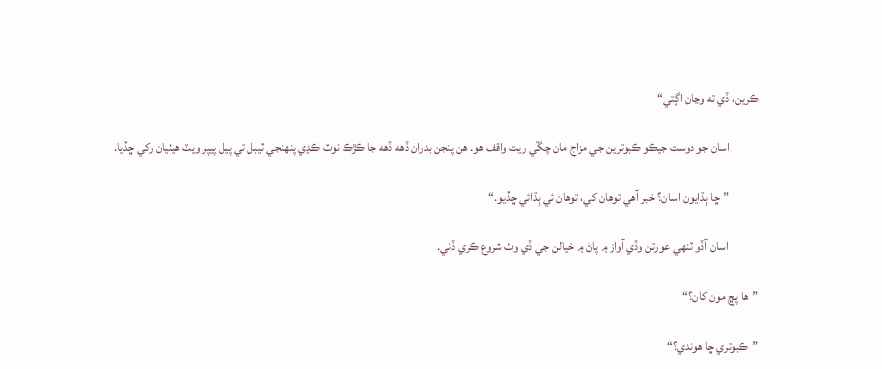ڪرين، ڏي ته وڃان اڳتي“

            اسان جو دوست جيڪو ڪبوترين جي مزاج مان چڱي ريت واقف هو. هن پنجن بدران ڏهه ڏهه جا ڪڙڪ نوٽ ڪڍي پنهنجي ٽيبل تي پيل پيپر ويٽ هيٺيان رکي ڇڏيا.

            ”ڇا ٻڌايون اسان؟ خبر آهي توهان کي، توهان ئي ٻڌائي ڇڏيو.“

            اسان آڏو ٽنهي عورتن وڏي آواز ۾ پاڻ ۾ خيالن جي ڏي وٺ شروع ڪري ڏني.

”ها پڇ مون کان؟“

”ڪبوتري ڇا هوندي؟“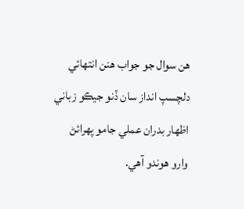هن سوال جو جواب هنن انتهائي دلچسپ انداز سان ڏنو جيڪو زباني اظهار بدران عملي جامو پهرائڻ وارو هوندو آهي.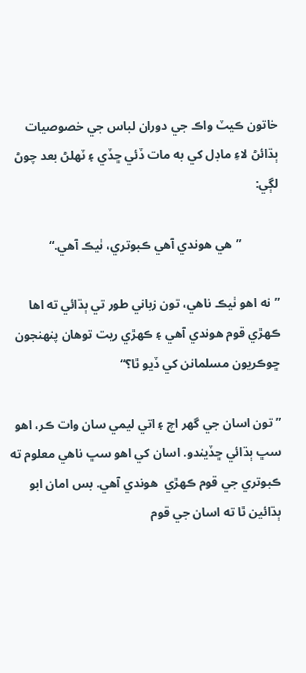خاتون ڪيٽ واڪ جي دوران لباس جي خصوصيات ٻڌائڻ لاءِ ماڊل کي به مات ڏئي ڇڏي ۽ ٽهلڻ بعد چوڻ لڳي:

            ”هي هوندي آهي ڪبوتري، ٺيڪ آهي.“

”نه اهو ٺيڪ ناهي، تون زباني طور تي ٻڌائي ته اها ڪهڙي قوم هوندي آهي ۽ ڪهڙي ريت توهان پنهنجون ڇوڪريون مسلمانن کي ڏيو ٿا؟“

”تون اسان جي گهر اچ ۽ اتي ليمي سان وات ڪر، اهو سڀ ٻڌائي ڇڏيندو. اسان کي اهو سڀ ناهي معلوم ته ڪبوتري جي قوم ڪهڙي  هوندي آهي. بس امان ابو ٻڌائين ٿا ته اسان جي قوم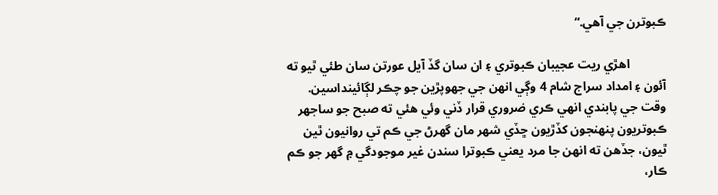ڪبوترن جي آهي.“

            اهڙي ريت عجيبان ڪبوتري ۽ ان سان گڏ آيل عورتن سان طئي ٿيو ته آئون ۽ امداد سراج شام 4 وڳي انهن جي جهوپڙين جو چڪر لڳائينداسين. وقت جي پابندي انهي ڪري ضروري قرار ڏني وئي هئي ته صبح جو ساجهر ڪبوتريون پنهنجون کڏڙيون ڇڏي شهر مان گهرڻ جي ڪم تي روانيون ٿين ٿيون، جڏهن ته انهن جا مرد يعني ڪبوترا سندن غير موجودگي ۾ گهر جو ڪم ڪار،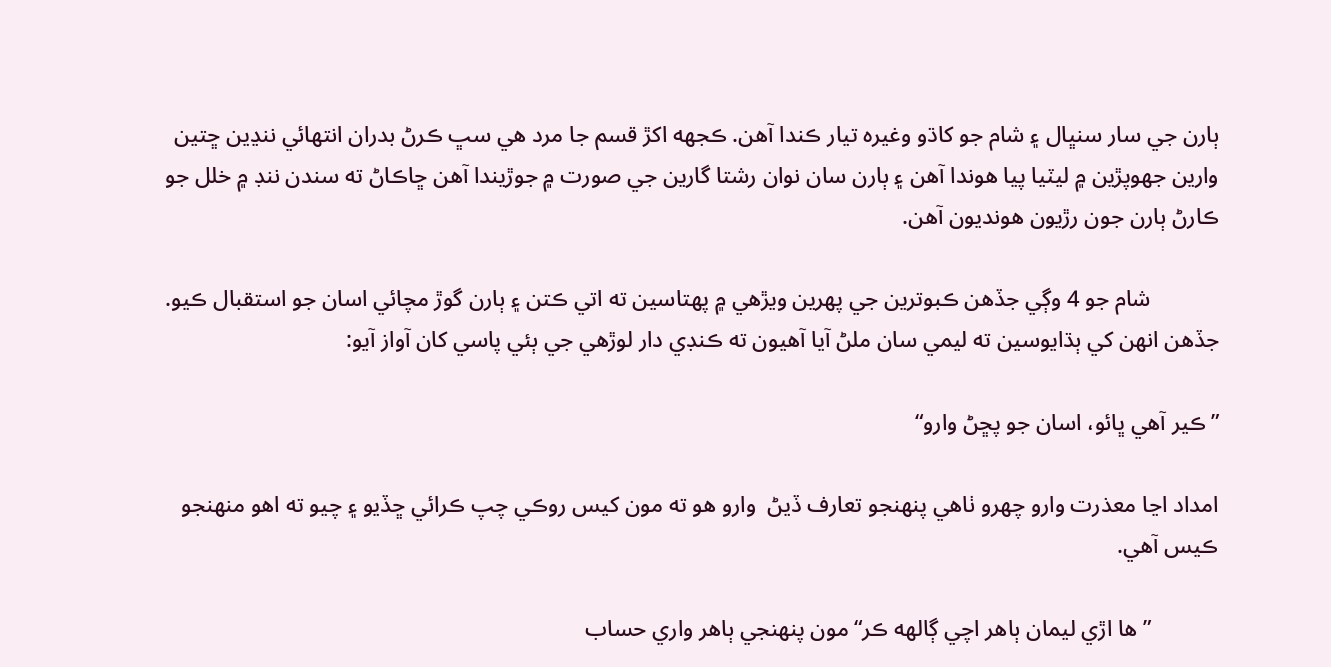ٻارن جي سار سنڀال ۽ شام جو کاڌو وغيره تيار ڪندا آهن. ڪجهه اکڙ قسم جا مرد هي سڀ ڪرڻ بدران انتهائي ننڍين ڇتين وارين جهوپڙين ۾ ليٽيا پيا هوندا آهن ۽ ٻارن سان نوان رشتا گارين جي صورت ۾ جوڙيندا آهن ڇاڪاڻ ته سندن ننڊ ۾ خلل جو ڪارڻ ٻارن جون رڙيون هونديون آهن.

            شام جو 4 وڳي جڏهن ڪبوترين جي پهرين ويڙهي ۾ پهتاسين ته اتي ڪتن ۽ ٻارن گوڙ مچائي اسان جو استقبال ڪيو. جڏهن انهن کي ٻڌايوسين ته ليمي سان ملڻ آيا آهيون ته ڪنڊي دار لوڙهي جي ٻئي پاسي کان آواز آيو:

”ڪير آهي ڀائو، اسان جو پڇڻ وارو“

امداد اڃا معذرت وارو چهرو ٺاهي پنهنجو تعارف ڏيڻ  وارو هو ته مون کيس روڪي چپ ڪرائي ڇڏيو ۽ چيو ته اهو منهنجو ڪيس آهي.

            ”ها اڙي ليمان ٻاهر اچي ڳالهه ڪر“ مون پنهنجي ٻاهر واري حساب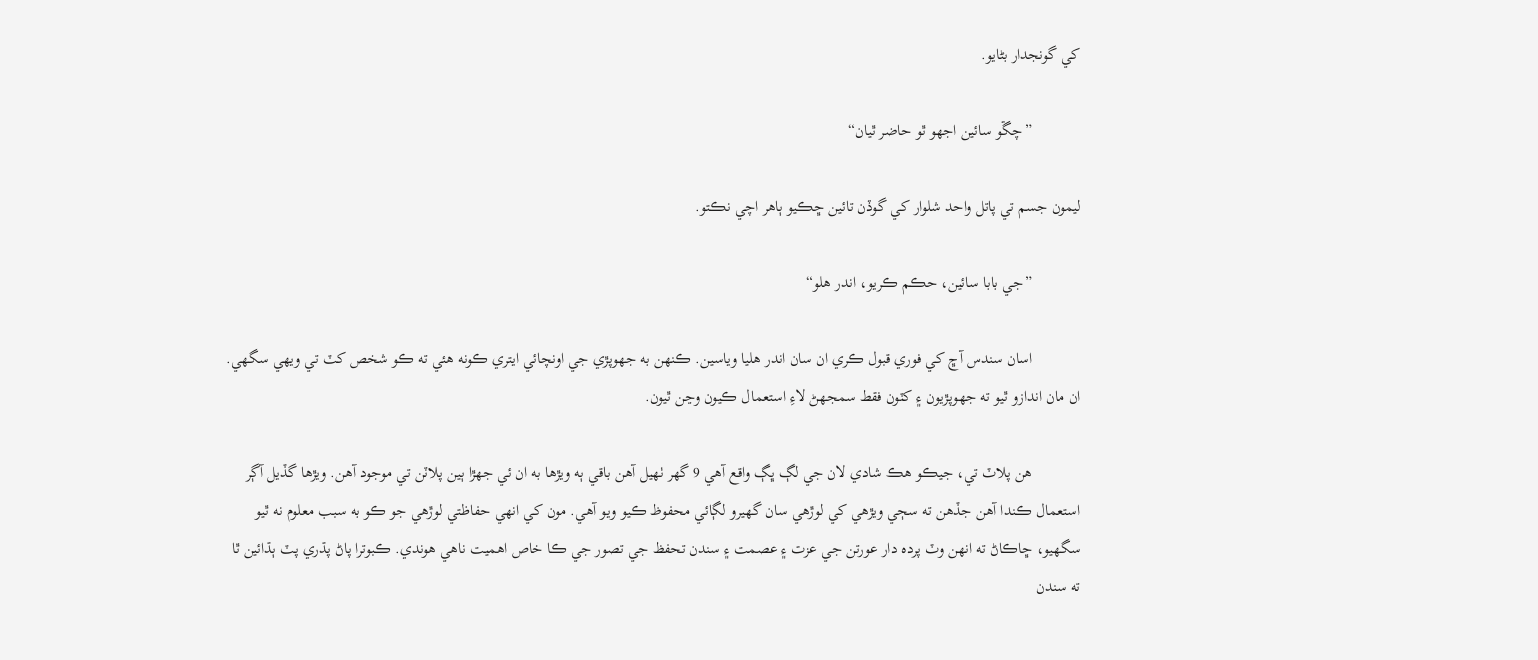کي گونجدار بڻايو.

            ”چڱو سائين اجهو ٿو حاضر ٿيان“

ليمون جسم تي پاتل واحد شلوار کي گوڏن تائين ڇڪيو ٻاهر اچي نڪتو.

            ”جي بابا سائين، حڪم ڪريو، اندر هلو“

            اسان سندس آڇ کي فوري قبول ڪري ان سان اندر هليا وياسين. ڪنهن به جهوپڙي جي اونچائي ايتري ڪونه هئي ته ڪو شخص کٽ تي ويهي سگهي. ان مان اندازو ٿيو ته جهوپڙيون ۽ کٽون فقط سمجهڻ لاءِ استعمال ڪيون وڃن ٿيون.

            هن پلاٽ تي، جيڪو هڪ شادي لان جي لڳ ڀڳ واقع آهي 9 گهر ٺهيل آهن باقي ٻه ويڙها به ان ئي جهڙا ٻين پلاٽن تي موجود آهن. ويڙها گڏيل آڳر استعمال ڪندا آهن جڏهن ته سڄي ويڙهي کي لوڙهي سان گهيرو لڳائي محفوظ ڪيو ويو آهي. مون کي انهي حفاظتي لوڙهي جو ڪو به سبب معلوم نه ٿيو سگهيو، ڇاڪاڻ ته انهن وٽ پرده دار عورتن جي عزت ۽ عصمت ۽ سندن تحفظ جي تصور جي ڪا خاص اهميت ناهي هوندي. ڪبوترا پاڻ پڌري پٽ ٻڌائين ٿا ته سندن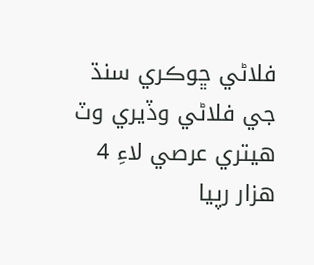فلاڻي ڇوڪري سنڌ جي فلاڻي وڏيري وٽ هيتري عرصي لاءِ 4 هزار رپيا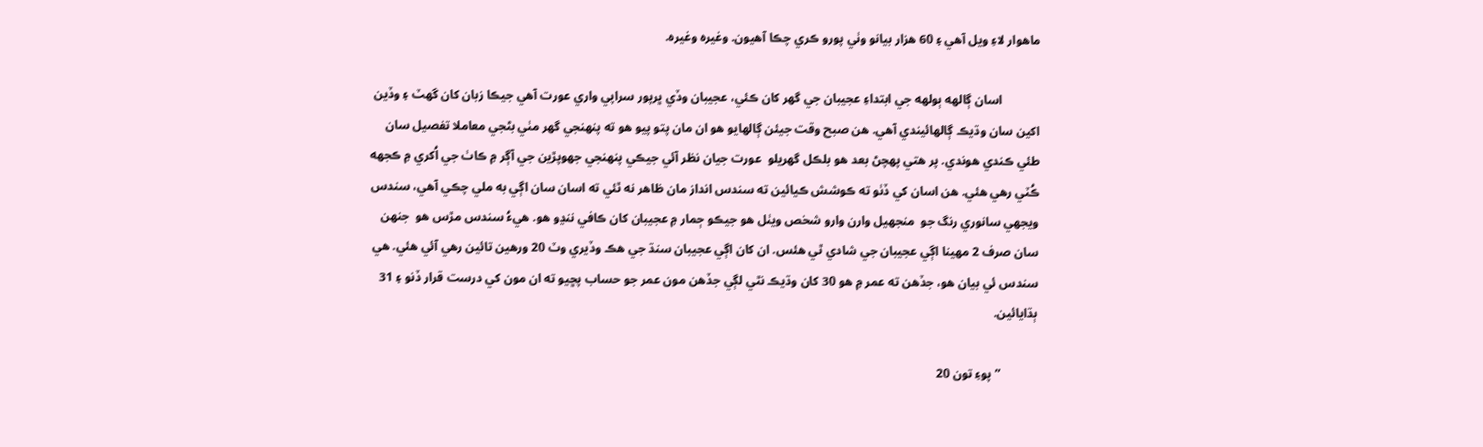ماهوار لاءِ ويل آهي ۽ 60 هزار بيانو وٺي پورو ڪري چڪا آهيون. وغيره وغيره.

            اسان ڳالهه ٻولهه جي ابتداءِ عجيبان جي گهر کان ڪئي، عجيبان وڏي ڀرپور سراپي واري عورت آهي جيڪا زبان کان گهٽ ۽ وڏين اکين سان وڌيڪ ڳالهائيندي آهي. هن صبح وقت جيئن ڳالهايو هو ان مان پتو پيو هو ته پنهنجي گهر مٺي بڻجي معاملا تفصيل سان طئي ڪندي هوندي. پر هتي پهچڻ بعد هو بلڪل گهريلو  عورت جيان نظر آئي جيڪي پنهنجي جهوپڙين جي آڳر ۾ ڪاٺ جي اُکري ۾ ڪجهه ڪُٽي رهي هئي. هن اسان کي ڏٺو ته ڪوشش ڪيائين ته سندس انداز مان ظاهر نه ٿئي ته اسان سان اڳي به ملي چڪي آهي، سندس ويجهي سانوري رنگ جو  منجهيل وارن وارو شخص ويٺل هو جيڪو ڄمار ۾ عجيبان کان ڪافي ننڍو هو. هيءُ سندس مڙس هو  جنهن سان صرف 2 مهينا اڳي عجيبان جي شادي ٿي هئس. ان کان اڳي عجيبان سنڌ جي هڪ وڏيري وٽ 20 ورهين تائين رهي آئي هئي. هي سندس ئي بيان هو، جڏهن ته عمر ۾ هو 30 کان وڌيڪ نٿي لڳي جڏهن مون عمر جو حساب پڇيو ته ان مون کي درست قرار ڏنو ۽ 31 ٻڌايائين.

            ”پوءِ تون 20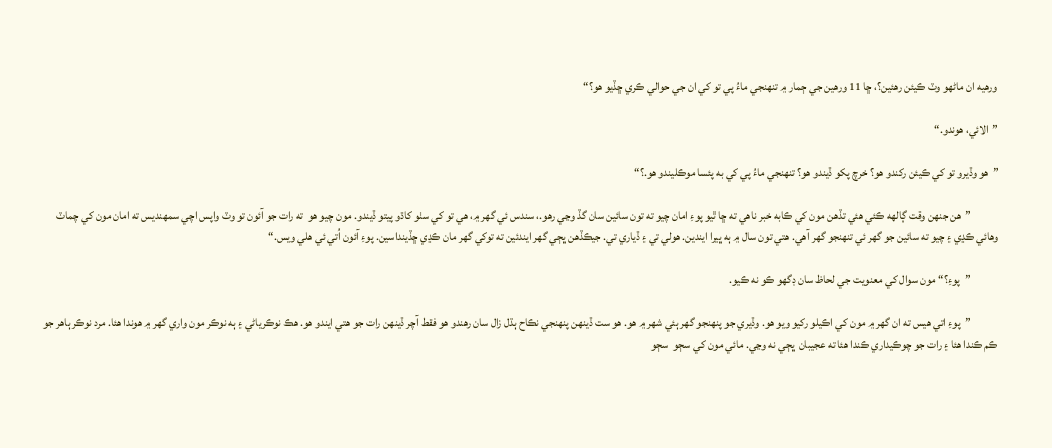ورهيه ان ماڻهو وٽ ڪيئن رهئين؟، ڇا 11 ورهين جي ڄمار ۾ تنهنجي ماءُ پي تو کي ان جي حوالي ڪري ڇڏيو هو؟“

”الائي، هوندو.“

”هو وڏيرو تو کي ڪيئن رکندو هو؟ خرچ پکو ڏيندو هو؟ تنهنجي ماءُ پي کي به پئسا موڪليندو هو.؟“

            ”هن جنهن وقت ڳالهه ڪئي هئي تڏهن مون کي ڪابه خبر ناهي ته ڇا ٿيو پوءِ امان چيو ته تون سائين سان گڏ وڃي رهو.، سندس ئي گهر ۾، هي تو کي سٺو کاڌو پيتو ڏيندو. مون چيو هو  ته رات جو آئون تو وٽ واپس اچي سمهنديس ته امان مون کي چماٽ وهائي ڪڍي ۽ چيو ته سائين جو گهر ئي تنهنجو گهر آهي. هتي تون سال ۾ ٻه ڀيرا ايندين. هولي تي ۽ ڏياري تي. جيڪڏهن ڀڄي گهر ايندئين ته توکي گهر مان ڪڍي ڇڏينداسين. پوءِ آئون اُتي ئي هلي ويس.“

            ”پوءِ؟“ مون سوال کي معنويت جي لحاظ سان ڊگهو ڪو نه ڪيو.

            ”پوءِ اتي هيس ته ان گهر ۾ مون کي اڪيلو رکيو ويو هو. وڏيري جو پنهنجو گهر ٻئي شهر ۾ هو. هو ست ڏينهن پنهنجي نڪاح ٻڌل زال سان رهندو هو فقط آچر ڏينهن رات جو هتي ايندو هو. هڪ نوڪرياڻي ۽ ٻه نوڪر مون واري گهر ۾ هوندا هئا. مرد نوڪر ٻاهر جو ڪم ڪندا هئا ۽ رات جو چوڪيداري ڪندا هئا ته عجيبان  ڀڄي نه وڃي. مائي مون کي سڄو  سڄو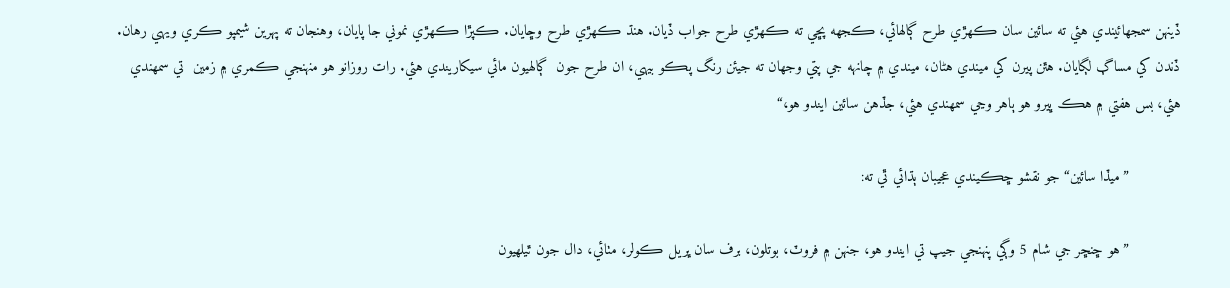ڏينهن سمجهائيندي هئي ته سائين سان ڪهڙي طرح ڳالهائي، ڪجهه پڇي ته ڪهڙي طرح جواب ڏيان. هنڌ ڪهڙي طرح وڇايان. ڪپڙا ڪهڙي نموني جا پايان، وهنجان ته پهرين شيمپو ڪري ويهي رهان. ڏندن کي مساڳ لڳايان. هٿن پيرن کي ميندي هڻان، ميندي ۾ چانهه جي پتي وجهان ته جيئن رنگ پڪو بيهي، ان طرح جون  ڳالهيون مائي سيکاريندي هئي. رات روزانو هو منهنجي ڪمري ۾ زمين  تي سمهندي هئي، بس هفتي ۾ هڪ ڀيرو هو ٻاهر وڃي سمهندي هئي، جڏهن سائين ايندو هو،“

            ”ميڏا سائين“ جو نقشو ڇڪيندي عجيبان ٻڌائي ٿي ته:

            ”هو ڇنڇر جي شام 5 وڳي پنهنجي جيپ تي ايندو هو، جنهن ۾ فروٽ، بوتلون، برف سان ڀريل ڪولر، مٺائي، دال جون ٿيلهيون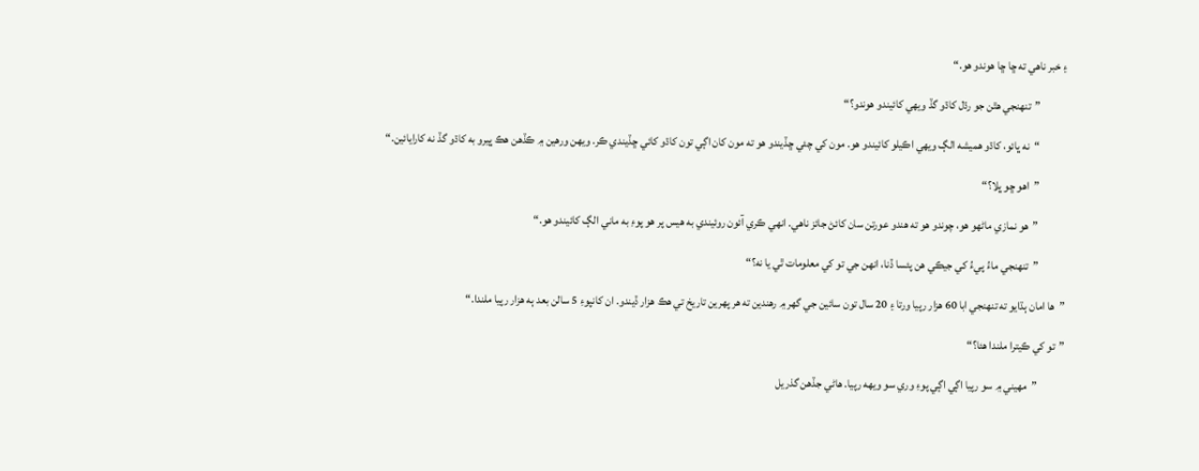۽ خبر ناهي ته ڇا ڇا هوندو هو.“

            ”تنهنجي هٿن جو رڌل کاڌو گڏ ويهي کائيندو هوندو؟“

            “نه ڀائو، کاڌو هميشه الڳ ويهي اڪيلو کائيندو هو. مون کي چئي ڇڏيندو هو ته مون کان اڳي تون کاڌو کائي ڇڏيندي ڪر. ويهن ورهين ۾ ڪڏهن هڪ ڀيرو به کاڌو گڏ نه کارايائين.“

            ”اهو ڇو ڀلا؟“

            ”هو نمازي ماڻهو هو، چوندو هو ته هندو عورتن سان کائڻ جائز ناهي. انهي ڪري آئون روئيندي به هيس پر هو پوءِ به ماني الڳ کائيندو هو.“

            ”تنهنجي ماءُ پيءُ کي جيڪي هن پئسا ڏنا، انهن جي تو کي معلومات ٿي يا نه؟“

”ها امان ٻڌايو ته تنهنجي ابا 60 هزار رپيا ورتا ۽ 20 سال تون سائين جي گهر ۾ رهندين ته هر پهرين تاريخ تي هڪ هزار ڏيندو. ان کانپوءِ 5 سالن بعد ٻه هزار رپيا ملندا.“

”تو کي ڪيترا ملندا هئا؟“

            ”مهيني ۾ سو رپيا اڳي اڳي پوءِ وري سو ويهه رپيا. هاڻي جڏهن گذريل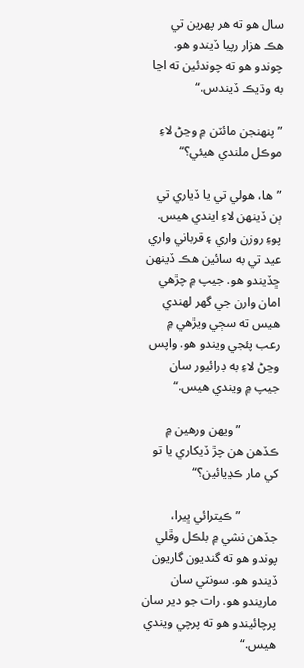سال هو ته هر پهرين تي هڪ هزار رپيا ڏيندو هو. چوندو هو ته چوندئين ته اڃا به وڌيڪ ڏيندس.“

”پنهنجن مائٽن ۾ وڃڻ لاءِ موڪل ملندي هيئي؟“

”ها، هولي تي يا ڏياري تي ٻن ڏينهن لاءِ ايندي هيس. پوءِ روزن واري ۽ قرباني واري  عيد تي به سائين هڪ ڏينهن ڇڏيندو هو. جيپ ۾ چڙهي امان وارن جي گهر لهندي هيس ته سڄي ويڙهي ۾ رعب پئجي ويندو هو. واپس وڃڻ لاءِ به ڊرائيور سان جيپ ۾ ويندي هيس.“

            ”ويهن ورهين ۾ ڪڏهن هن چڙ ڏيکاري يا تو کي مار ڪڍيائين؟“

            ”ڪيترائي ڀيرا، جڏهن نشي ۾ بلڪل وڦلي پوندو هو ته گنديون گاريون ڏيندو هو. سونٽي سان ماريندو هو. رات جو دير سان پرچائيندو هو ته پرچي ويندي هيس.“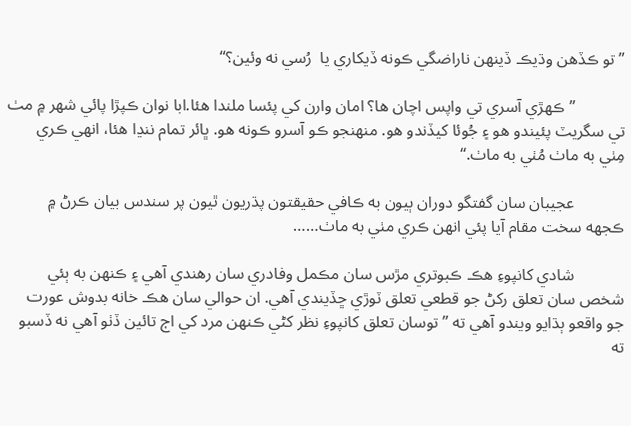”تو ڪڏهن وڌيڪ ڏينهن ناراضگي ڪونه ڏيکاري يا  رُسي نه وئين؟“

            ”ڪهڙي آسري تي واپس اچان ها؟ امان وارن کي پئسا ملندا هئا.ابا نوان ڪپڙا پائي شهر ۾ مٺ تي سگريٽ پئيندو هو ۽ جُوئا کيڏندو هو. منهنجو ڪو آسرو ڪونه هو. ڀائر تمام ننڍا هئا، انهي ڪري مِٺي به ماٺ مُٺي به ماٺ.“

            عجيبان سان گفتگو دوران ٻيون به ڪافي حقيقتون پڌريون ٿيون پر سندس بيان ڪرڻ ۾ ڪجهه سخت مقام آيا پئي انهن ڪري مٺي به ماٺ……

            شادي کانپوءِ هڪ ڪبوتري مڙس سان مڪمل وفادري سان رهندي آهي ۽ ڪنهن به ٻئي شخص سان تعلق رکڻ جو قطعي تعلق ٽوڙي ڇڏيندي آهي. ان حوالي سان هڪ خانه بدوش عورت جو واقعو ٻڌايو ويندو آهي ته ”توسان تعلق کانپوءِ نظر کڻي ڪنهن مرد کي اڄ تائين ڏٺو آهي نه ڏسبو  ته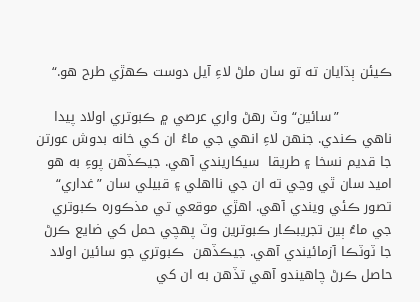ڪيئن ٻڌايان ته تو سان ملڻ لاءِ آيل دوست ڪهڙي طرح هو.“

            ”سائين“ وٽ رهڻ واري عرصي ۾ ڪبوتري اولاد پيدا ناهي ڪندي. جنهن لاءِ انهي جي ماءُ ان کي خانه بدوش عورتن جا قديم نسخا ۽ طريقا  سيکاريندي آهي. جيڪڏهن پوءِ به هو اميد سان ٿي وڃي ته ان جي نااهلي ۽ قبيلي سان ”غداري“ تصور ڪئي ويندي آهي. اهڙي موقعي تي مذڪوره ڪبوتري جي ماءُ ٻين تجريبڪار ڪبوترين وٽ پهچي حمل کي ضايع ڪرڻ جا ٽوٽڪا آزمائيندي آهي. جيڪڏهن  ڪبوتري جو سائين اولاد حاصل ڪرڻ چاهيندو آهي تڏهن به ان کي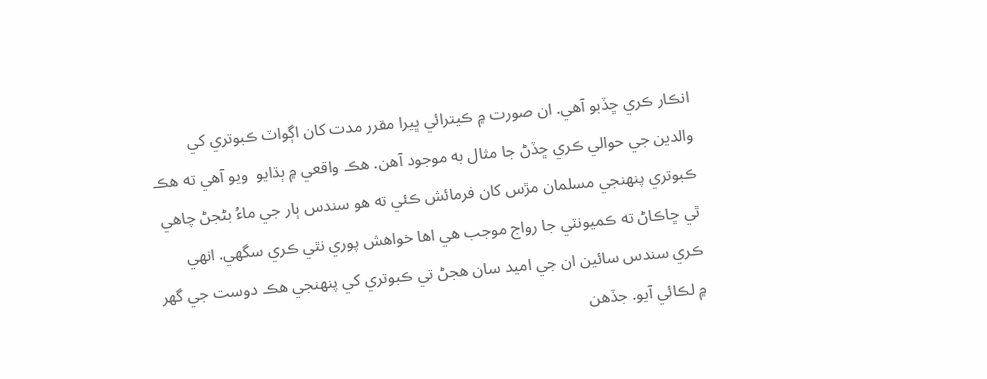انڪار ڪري ڇڏبو آهي. ان صورت ۾ ڪيترائي ڀيرا مقرر مدت کان اڳواٽ ڪبوتري کي والدين جي حوالي ڪري ڇڏڻ جا مثال به موجود آهن. هڪ واقعي ۾ ٻڌايو  ويو آهي ته هڪ ڪبوتري پنهنجي مسلمان مڙس کان فرمائش ڪئي ته هو سندس ٻار جي ماءُ بڻجڻ چاهي ٿي ڇاڪاڻ ته ڪميونٽي جا رواج موجب هي اها خواهش پوري نٿي ڪري سگهي. انهي ڪري سندس سائين ان جي اميد سان هجڻ تي ڪبوتري کي پنهنجي هڪ دوست جي گهر ۾ لڪائي آيو. جڏهن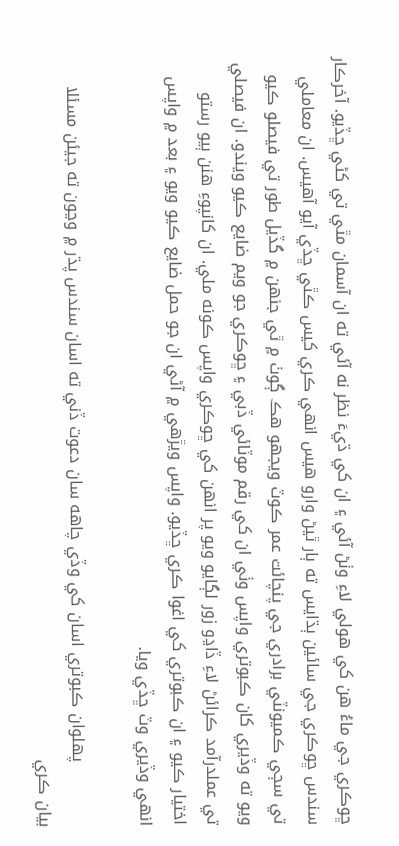ڇوڪري جي ماءُ هن کي هولي لاءِ وٺڻ آئي ۽ ان کي ڌيءَ نظر نه آئي ته ان آسمان مٿي تي کڻي ڇڏيو. آخرڪار سندس ڇوڪري جي سائين ٻڌايس ته ٻار ٿيڻ وارو هيس انهي ڪري کيس ڪٿي ڇڏي آيو آهيس. ان معاملي تي سڄي ڪميونٽي برادري جي پنچائت عمر ڪوٽ ويجهو هڪ ڳوٺ ۾ ٿي جنهن ۾ گڏيل طور تي فيصلو ڪيو ويو ته وڏيري کان ڪبوتري واپس وٺي ان کي رقم موٽائي ڏبي ۽ ڇوڪري جو ويم ضايع ڪيو ويندو. ان فيصلي تي عملدرآمد ڪرائڻ لاءِ ڏاڍو زور لڳايو ويو پر انهن کي ڇوڪري واپس ڪونه ملي. ان کانپوءِ هنن ٻيو رستو اختيار ڪيو ۽ ان ڪبوتري کي اغوا ڪري ڇڏيو. واپس ويڙهي ۾ آڻي ان جو حمل ضايع ڪيو ويو ۽ بعد ۾ واپس انهي وڏيري وٽ ڇڏي ويا.

            پهلوان ڪبوتري اسان کي وڏي چاهه سان دعوت ڏني ته اسان سندس پڌر ۾ وڃون ته جيئن مسئلا بيان ڪري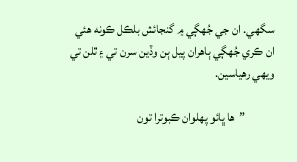سگهي. ان جي جُهڳي ۾ گنجائش بلڪل ڪونه هئي ان ڪري جُهڳي ٻاهران پيل ٻن وڏين سرن تي ۽ ٿلن تي ويهي رهياسين.

            ”ها ڀائو پهلوان ڪبوترا تون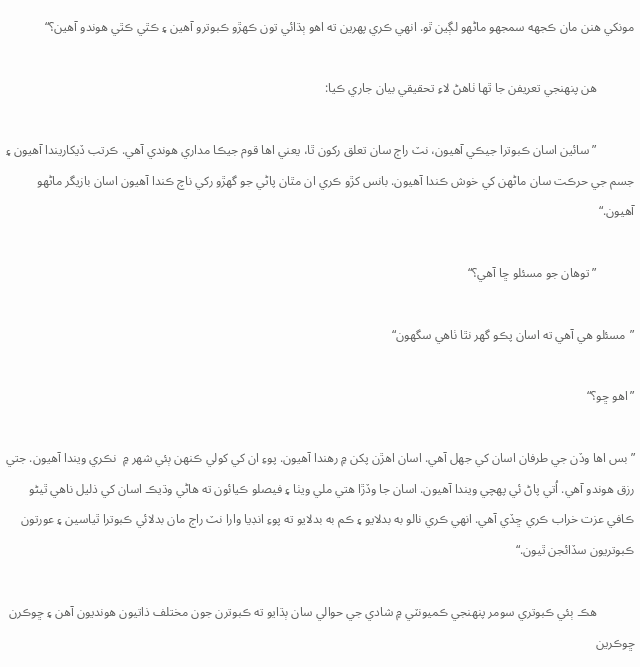مونکي هنن مان ڪجهه سمجهو ماڻهو لڳين ٿو. انهي ڪري پهرين ته اهو ٻڌائي تون ڪهڙو ڪبوترو آهين ۽ ڪٿي ڪٿي هوندو آهين؟“

            هن پنهنجي تعريفن جا ٿها ٺاهڻ لاءِ تحقيقي بيان جاري ڪيا:

            ”سائين اسان ڪبوترا جيڪي آهيون، نٽ راڄ سان تعلق رکون ٿا، يعني اها قوم جيڪا مداري هوندي آهي. ڪرتب ڏيکاريندا آهيون ۽ جسم جي حرڪت سان ماڻهن کي خوش ڪندا آهيون. بانس کڙو ڪري ان مٿان پاڻي جو گهڙو رکي ناچ ڪندا آهيون اسان بازيگر ماڻهو آهيون.“

            ”توهان جو مسئلو ڇا آهي؟“

”مسئلو هي آهي ته اسان پڪو گهر نٿا ٺاهي سگهون“

”اهو ڇو؟“

”بس اها وڏن جي طرفان اسان کي جهل آهي. اسان اهڙن پکن ۾ رهندا آهيون. پوءِ ان کي کولي ڪنهن ٻئي شهر ۾  نڪري ويندا آهيون. جتي رزق هوندو آهي. اُتي پاڻ ئي پهچي ويندا آهيون. اسان جا وڏڙا هتي ملي ويٺا ۽ فيصلو ڪيائون ته هاڻي وڌيڪ اسان کي ذليل ناهي ٿيڻو ڪافي عزت خراب ڪري ڇڏي آهي. انهي ڪري نالو به بدلايو ۽ ڪم به بدلايو ته پوءِ انڊيا وارا نٽ راڄ مان بدلائي ڪبوترا ٿياسين ۽ عورتون ڪبوتريون سڏائجن ٿيون.“

            هڪ ٻئي ڪبوتري سومر پنهنجي ڪميونٽي ۾ شادي جي حوالي سان ٻڌايو ته ڪبوترن جون مختلف ذاتيون هونديون آهن ۽ ڇوڪرن ڇوڪرين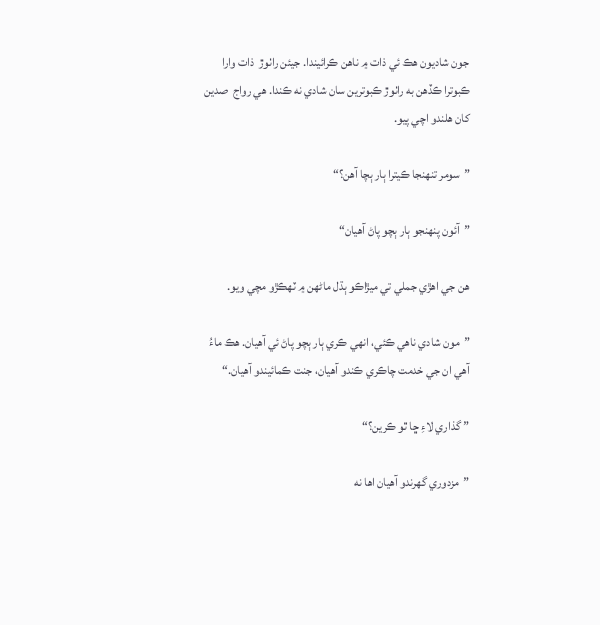جون شاديون هڪ ئي ذات ۾ ناهن ڪرائيندا. جيئن راٺوڙ  ذات وارا ڪبوترا ڪڏهن به راٺوڙ ڪبوترين سان شادي نه ڪندا. هي رواج  صدين کان هلندو اچي پيو.

”سومر تنهنجا ڪيترا ٻار ٻچا آهن؟“

”آئون پنهنجو ٻار ٻچو پاڻ آهيان“

هن جي اهڙي جملي تي ميڙاڪو ٻڌل ماڻهن ۾ ٽهڪڙو مچي ويو.

”مون شادي ناهي ڪئي، انهي ڪري ٻار ٻچو پاڻ ئي آهيان. هڪ ماءُ آهي ان جي خدمت چاڪري ڪندو آهيان، جنت ڪمائيندو آهيان.“

” گذاري لاءِ ڇا ٿو ڪرين؟“

”مزدوري گهرندو آهيان اها نه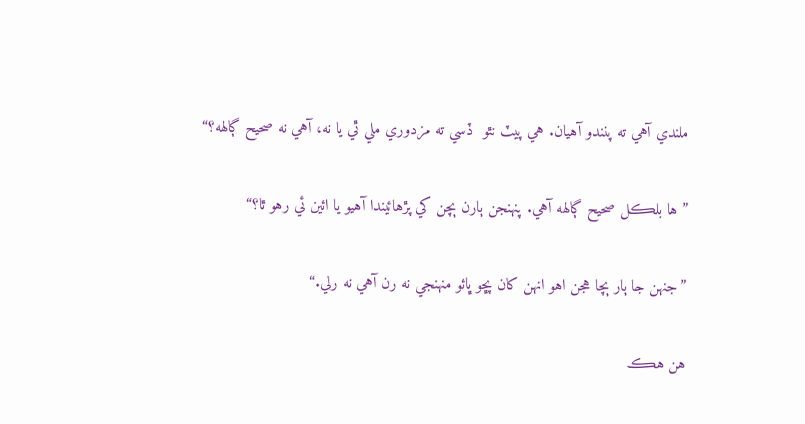ملندي آهي ته پنندو آهيان. هي پيٽ نٿو  ڏسي ته مزدوري ملي ٿي يا نه، آهي نه صحيح ڳالهه؟“

”ها بلڪل صحيح ڳالهه آهي. پنهنجن ٻارن ٻچن کي پڙهائيندا آهيو يا ائين ئي رهو ٿا؟“

”جنهن جا ٻار ٻچا هجن اهو انهن کان پڇو ڀائو منهنجي نه رن آهي نه رلي.“

هن هڪ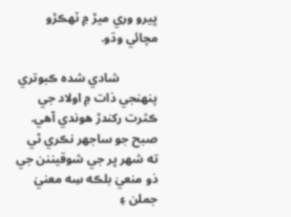ڀيرو وري ميڙ ۾ ٽهڪڙو مچائي وڌو.

            شادي شده ڪبوتري پنهنجي ذات ۾ اولاد جي ڪثرت رکندڙ هوندي آهي. صبح جو ساجهر نڪري ٿي ته شهر ڀر جي شوقيننن جي ذو منعيٰ بلڪه سِه معنيٰ جملن ۽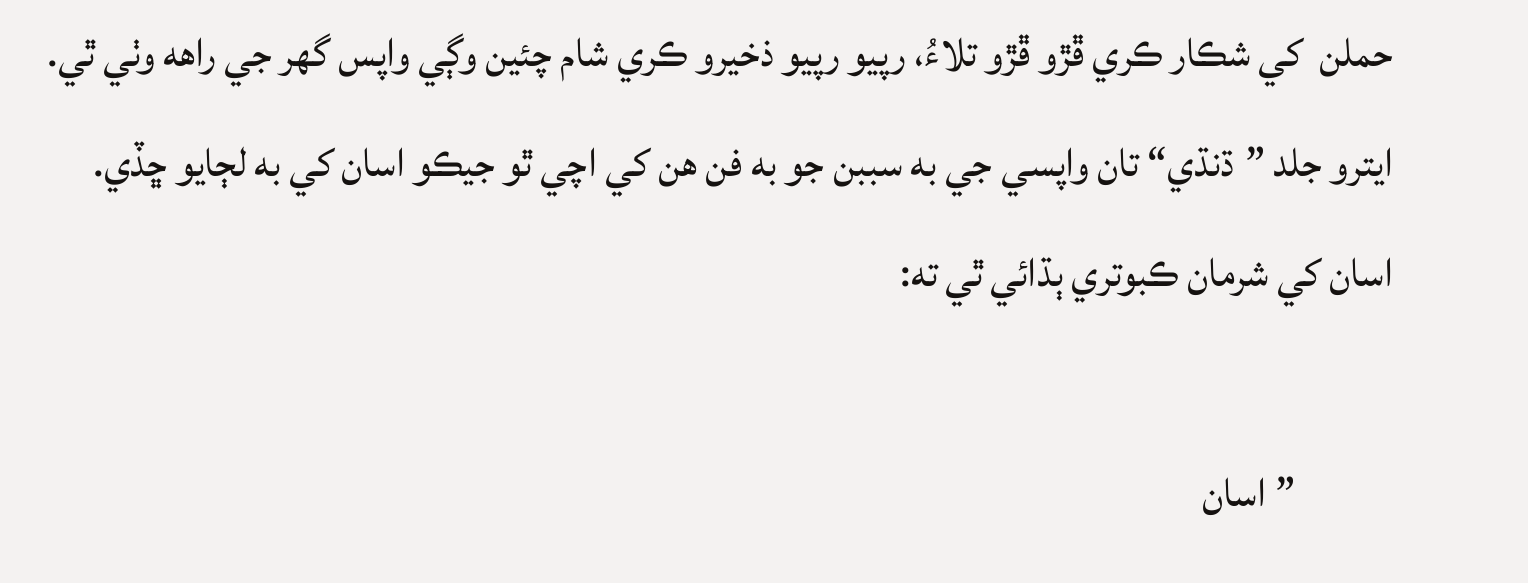حملن  کي شڪار ڪري ڦڙو ڦڙو تلاءُ، رپيو رپيو ذخيرو ڪري شام چئين وڳي واپس گهر جي راهه وٺي ٿي. ايترو جلد ”ڌنڌي“ تان واپسي جي به سببن جو به فن هن کي اچي ٿو جيڪو اسان کي به لڄايو ڇڏي. اسان کي شرمان ڪبوتري ٻڌائي ٿي ته:

            ”اسان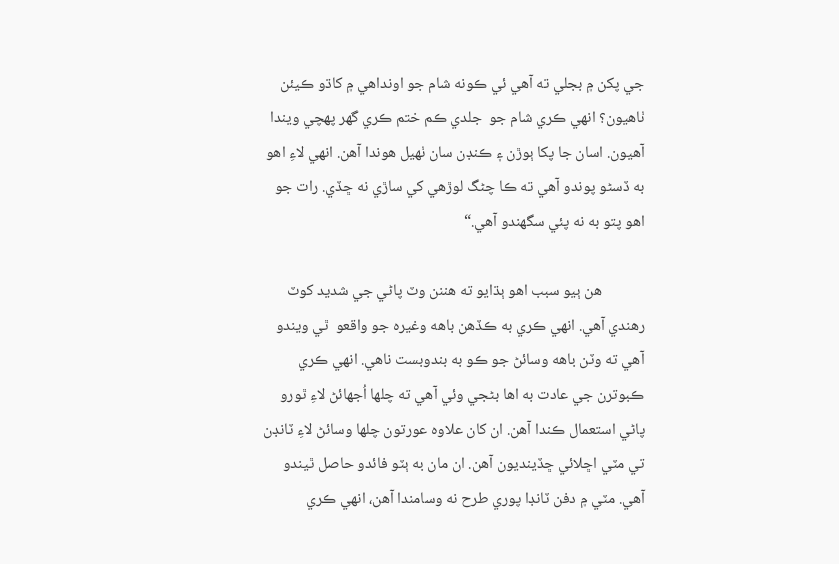جي پکن ۾ بجلي ته آهي ئي ڪونه شام جو اونداهي ۾ کاڌو ڪيئن ٺاهيون؟ انهي ڪري شام جو  جلدي ڪم ختم ڪري گهر پهچي ويندا آهيون. اسان جا پکا ٻوڙن ۽ ڪنڊن سان ٺهيل هوندا آهن. انهي لاءِ اهو به ڏسڻو پوندو آهي ته ڪا چڻگ لوڙهي کي ساڙي نه ڇڏي. رات جو اهو پتو به نه پئي سگهندو آهي.“

            هن ٻيو سبب اهو ٻڌايو ته هننن وٽ پاڻي جي شديد کوٽ رهندي آهي. انهي ڪري به ڪڏهن باهه وغيره جو واقعو  ٿي ويندو آهي ته وٽن باهه وسائڻ جو ڪو به بندوبست ناهي. انهي ڪري ڪبوترن جي عادت به اها بڻجي وئي آهي ته چلها اُجهائڻ لاءِ ٿورو پاڻي استعمال ڪندا آهن. ان کان علاوه عورتون چلها وسائڻ لاءِ ٽانڊن تي مٽي اڇلائي ڇڏينديون آهن. ان مان به ٻٽو فائدو حاصل ٿيندو آهي. مٽي ۾ دفن ٽانڊا پوري طرح نه وسامندا آهن، انهي ڪري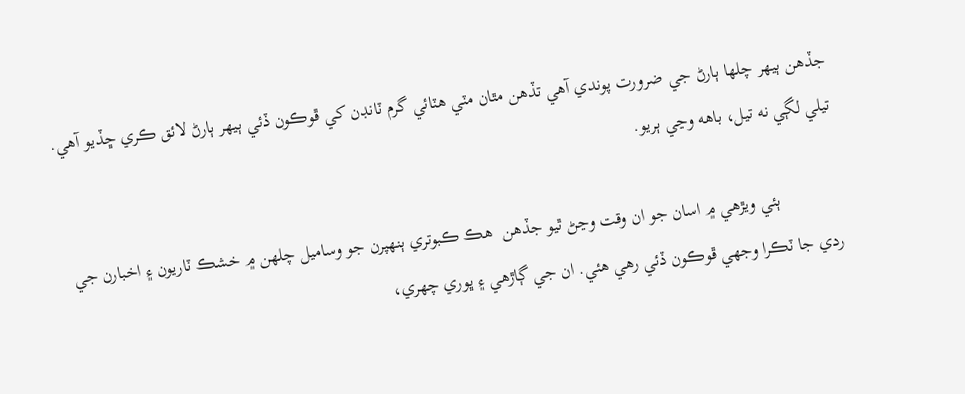جڏهن ٻيهر چلها ٻارڻ جي ضرورت پوندي آهي تڏهن مٿان مٽي هٽائي گرم ٽانڊن کي ڦوڪون ڏئي ٻيهر ٻارڻ لائق ڪري ڇڏيو آهي. تيلي لڳي نه تيل، باهه وڃي ٻريو.

             ٻئي ويڙهي ۾ اسان جو ان وقت وڃڻ ٿيو جڏهن  هڪ ڪبوتري ٻنهپرن جو وساميل چلهن ۾ خشڪ ٽاريون ۽ اخبارن جي ردي جا ٽڪرا وجهي ڦوڪون ڏئي رهي هئي. ان جي ڳاڙهي ۽ ڀوري چهري،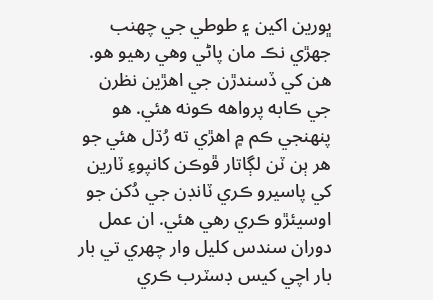ڀورين اکين ۽ طوطي جي چهنب جهڙي نڪ مان پاڻي وهي رهيو هو. هن کي ڏسندڙن جي اهڙين نظرن جي ڪابه پرواهه ڪونه هئي. هو پنهنجي ڪم ۾ اهڙي ته رُڌل هئي جو هر ٻن ٽن لڳاتار ڦوڪن کانپوءِ ٽارين کي پاسيرو ڪري ٽانڊن جي دُکن جو اوسيئڙو ڪري رهي هئي. ان عمل دوران سندس کليل وار چهري تي بار بار اچي کيس ڊسٽرب ڪري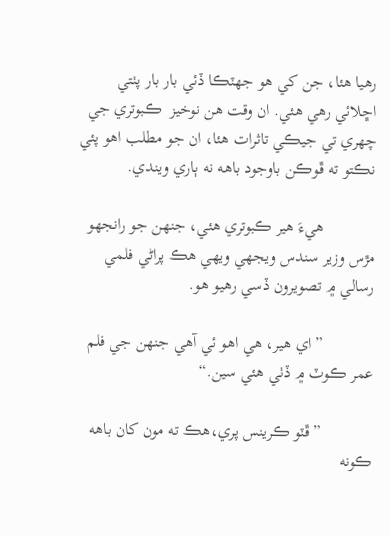رهيا هئا، جن کي هو جهٽڪا ڏئي بار بار پٺتي اڇلائي رهي هئي. ان وقت هن نوخيز  ڪبوتري جي چهري تي جيڪي تاثرات هئا، ان جو مطلب اهو پئي نڪتو ته ڦوڪن باوجود باهه نه ٻاري ويندي.

            هيءَ هير ڪبوتري هئي، جنهن جو رانجهو مڙس وزير سندس ويجهي ويهي هڪ پراڻي فلمي رسالي ۾ تصويرون ڏسي رهيو هو.

            ”اي هير، هي اهو ئي آهي جنهن جي فلم عمر ڪوٽ ۾ ڏٺي هئي سين.“

            ”ڦٽو ڪرينس پري،هڪ ته مون کان باهه ڪونه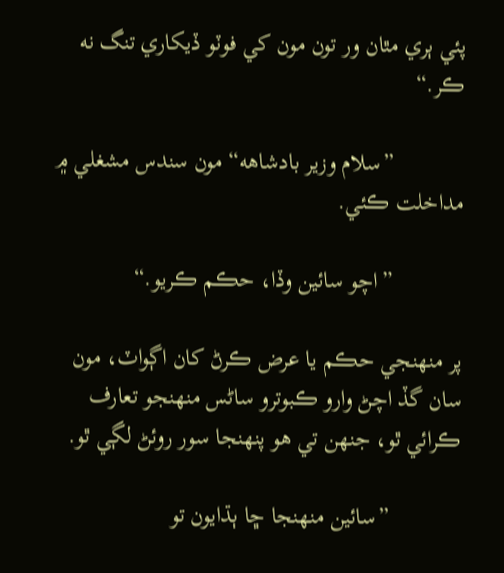پئي ٻري مٿان ور تون مون کي فوٽو ڏيکاري تنگ نه ڪر.“

            ”سلام وزير بادشاهه“ مون سندس مشغلي ۾ مداخلت ڪئي.

            ”اچو سائين وڏا، حڪم ڪريو.“

پر منهنجي حڪم يا عرض ڪرڻ کان اڳواٽ، مون سان گڏ اچڻ وارو ڪبوترو ساڻس منهنجو تعارف ڪرائي ٿو، جنهن تي هو پنهنجا سور روئڻ لڳي ٿو.

            ”سائين منهنجا ڇا ٻڌايون تو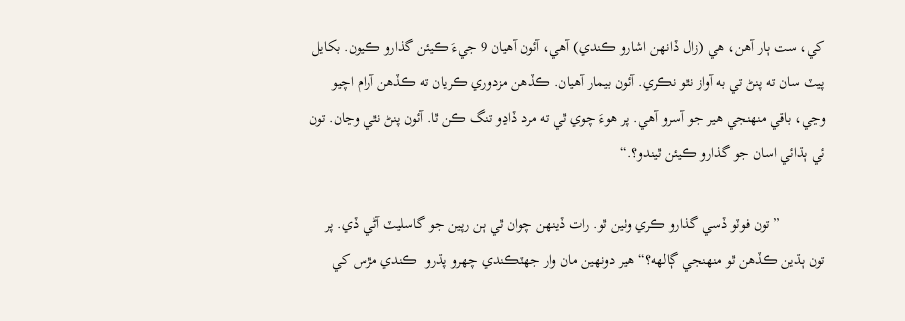کي، ست ٻار آهن، هي (زال ڏانهن اشارو ڪندي) آهي، آئون آهيان 9 جيءَ ڪيئن گذارو ڪيون. بکايل پيٽ سان ته پنڻ تي به آواز نٿو نڪري. آئون بيمار آهيان. ڪڏهن مزدوري ڪريان ته ڪڏهن آرام اچيو وڃي، باقي منهنجي هير جو آسرو آهي. پر هوءَ چوي ٿي ته مرد ڏاڍو تنگ ڪن ٿا. آئون پنڻ نٿي وڃان. تون ئي ٻڌائي اسان جو گذارو ڪيئن ٿيندو؟.“

            ”تون فوٽو ڏسي گذارو ڪري وٺين ٿو. رات ڏينهن چوان ٿي ٻن رپين جو گاسليٽ آڻي ڏي. پر تون ٻڌين ڪڏهن ٿو منهنجي ڳالهه؟“ هير دونهين مان وار جهٽڪندي چهرو پڌرو  ڪندي مڙس کي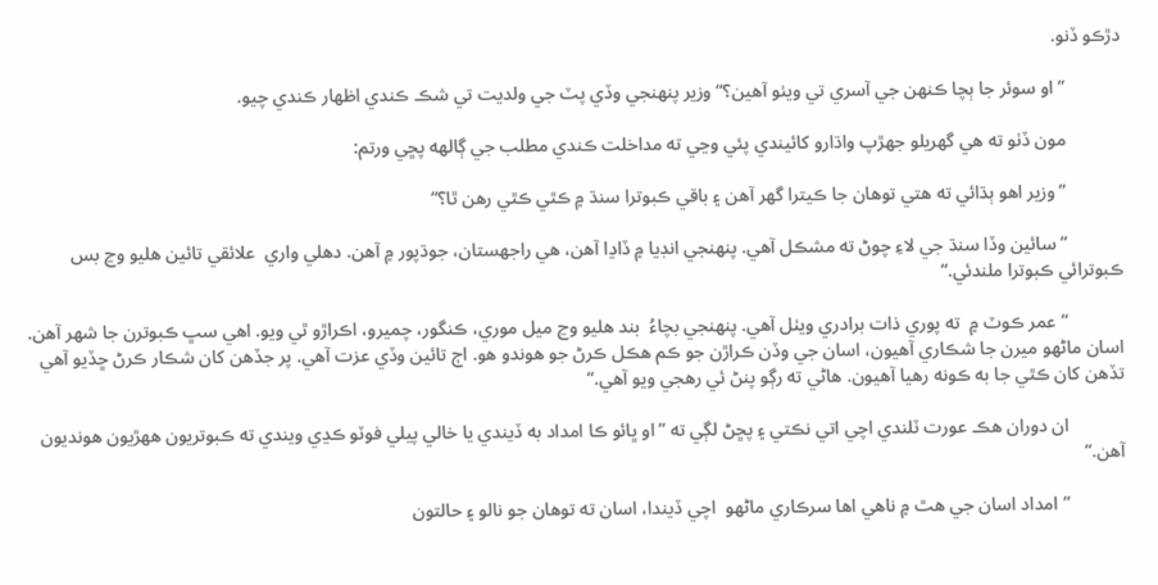دڙڪو ڏنو.

            ”او سوئر جا ٻچا ڪنهن جي آسري تي ويٺو آهين؟“ وزير پنهنجي وڏي پٽ جي ولديت تي شڪ ڪندي اظهار ڪندي چيو.

            مون ڏٺو ته هي گهريلو جهڙپ واڌارو کائيندي پئي وڃي ته مداخلت ڪندي مطلب جي ڳالهه پڇي ورتم:

            ”وزير اهو ٻڌائي ته هتي توهان جا ڪيترا گهر آهن ۽ باقي ڪبوترا سنڌ ۾ ڪٿي ڪٿي رهن ٿا؟“

            ”سائين وڏا سنڌ جي لاءِ چوڻ ته مشڪل آهي. پنهنجي انڊيا ۾ ڏاڍا آهن، هي راجهستان، جوڌپور ۾ آهن. دهلي واري  علائقي تائين هليو وڃ بس ڪبوترائي ڪبوترا ملندئي.“

            ”عمر ڪوٽ ۾  ته پوري ذات برادري ويٺل آهي. پنهنجي بچاءُ  بند هليو وڃ ميل موري، ڪنگور، چميرو، اڪراڙو ٿي ويو. اهي سڀ ڪبوترن جا شهر آهن. اسان ماڻهو ميرن جا شڪاري آهيون، اسان جي وڏن ڪراڙن جو ڪم هڪل ڪرڻ جو هوندو هو. اڄ تائين وڏي عزت آهي. پر جڏهن کان شڪار ڪرڻ ڇڏيو آهي تڏهن کان ڪٿي جا به ڪونه رهيا آهيون. هاڻي ته رڳو پنڻ ئي رهجي ويو آهي.“

            ان دوران هڪ عورت ٽلندي اچي اتي نڪتي ۽ پڇڻ لڳي ته ”او ڀائو ڪا امداد به ڏيندي يا خالي پيلي فوٽو ڪڍي ويندي ته ڪبوتريون ههڙيون هونديون آهن.“

            ”امداد اسان جي هٿ ۾ ناهي اها سرڪاري ماڻهو  اچي ڏيندا، اسان ته توهان جو نالو ۽ حالتون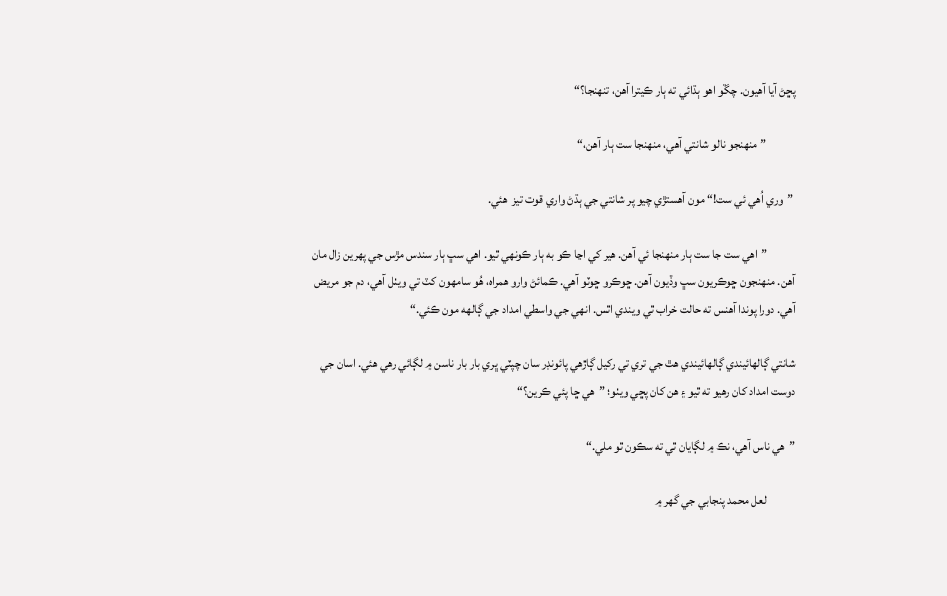پڇڻ آيا آهيون. چڱو اهو ٻڌائي ته ٻار ڪيترا آهن، تنهنجا؟“

            ”منهنجو نالو شانتي آهي، منهنجا ست ٻار آهن،“

 ”وري اُهي ئي ست!“ مون آهستڙي چيو پر شانتي جي ٻڌڻ واري قوت تيز  هئي.

            ”اهي ست جا ست ٻار منهنجا ئي آهن. هير کي اڃا ڪو به ٻار ڪونهي ٿيو. اهي سڀ ٻار سندس مڙس جي پهرين زال مان آهن. منهنجون ڇوڪريون سڀ وڏيون آهن. ڇوڪرو ڇوٽو آهي. ڪمائڻ وارو همراه، هُو سامهون کٽ تي ويٺل آهي، دم جو مريض آهي. دورا پوندا آهنس ته حالت خراب ٿي ويندي اٿس. انهي جي واسطي امداد جي ڳالهه مون ڪئي.“

شانتي ڳالهائيندي ڳالهائيندي هٿ جي تري تي رکيل ڳاڙهي پائونڊر سان چپٽي ڀري بار بار ناسن ۾ لڳائي رهي هئي. اسان جي دوست امداد کان رهيو ته ٿيو ۽ هن کان پڇي ويٺو؛ ”هي ڇا پئي ڪرين؟“

”هي ناس آهي، نڪ ۾ لڳايان ٿي ته سڪون ٿو ملي.“

            لعل محمد پنجابي جي گهر ۾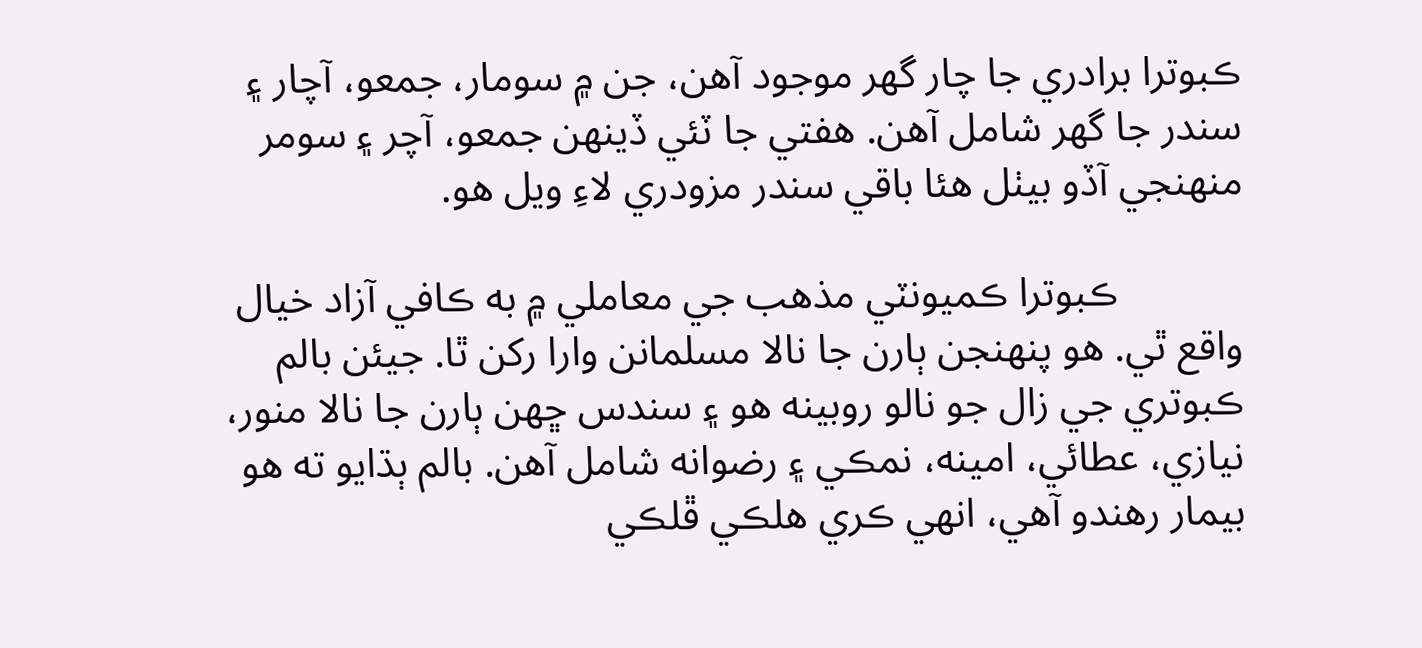ڪبوترا برادري جا چار گهر موجود آهن، جن ۾ سومار، جمعو، آچار ۽ سندر جا گهر شامل آهن. هفتي جا ٽئي ڏينهن جمعو، آچر ۽ سومر منهنجي آڏو بيٺل هئا باقي سندر مزودري لاءِ ويل هو.

            ڪبوترا ڪميونٽي مذهب جي معاملي ۾ به ڪافي آزاد خيال واقع ٿي. هو پنهنجن ٻارن جا نالا مسلمانن وارا رکن ٿا. جيئن بالم ڪبوتري جي زال جو نالو روبينه هو ۽ سندس ڇهن ٻارن جا نالا منور، نيازي، عطائي، امينه، نمڪي ۽ رضوانه شامل آهن. بالم ٻڌايو ته هو بيمار رهندو آهي، انهي ڪري هلڪي ڦلڪي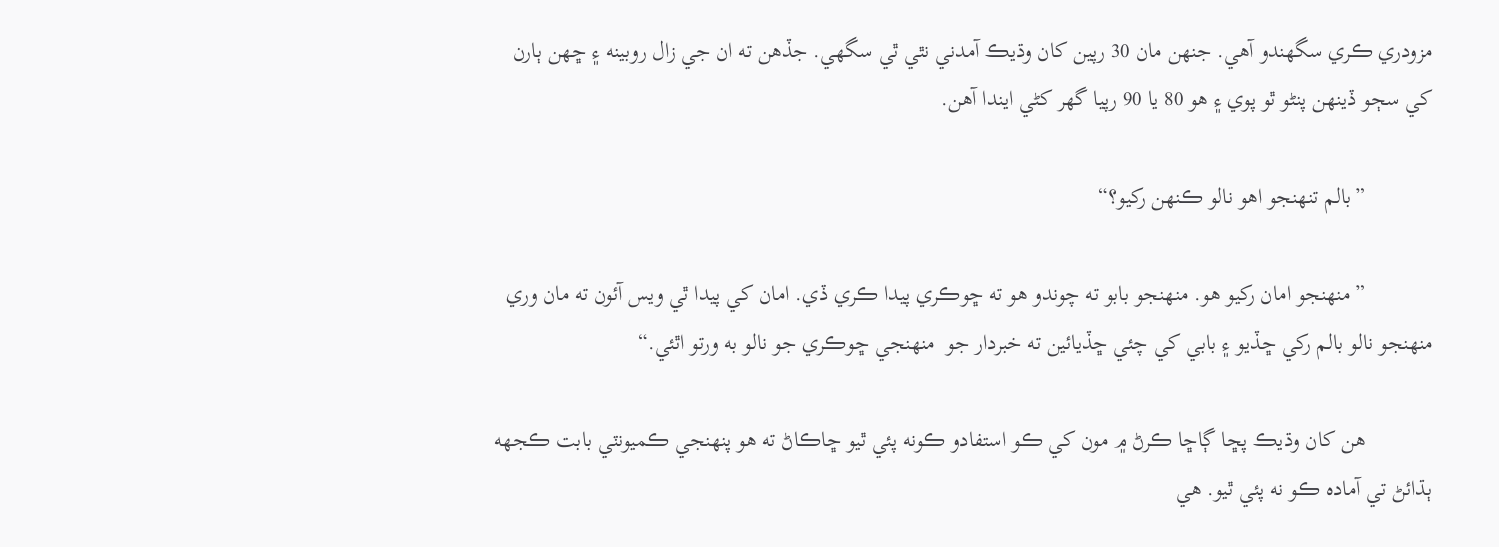مزودري ڪري سگهندو آهي. جنهن مان 30 رپين کان وڌيڪ آمدني نٿي ٿي سگهي. جڏهن ته ان جي زال روبينه ۽ ڇهن ٻارن کي سڄو ڏينهن پنڻو ٿو پوي ۽ هو 80 يا 90 رپيا گهر کڻي ايندا آهن.

            ”بالم تنهنجو اهو نالو ڪنهن رکيو؟“

            ”منهنجو امان رکيو هو. منهنجو بابو ته چوندو هو ته ڇوڪري پيدا ڪري ڏي. امان کي پيدا ٿي ويس آئون ته مان وري منهنجو نالو بالم رکي ڇڏيو ۽ بابي کي چئي ڇڏيائين ته خبردار جو  منهنجي ڇوڪري جو نالو به ورتو اٿئي.“

            هن کان وڌيڪ پڇا ڳاڇا ڪرڻ ۾ مون کي ڪو استفادو ڪونه پئي ٿيو ڇاڪاڻ ته هو پنهنجي ڪميونٽي بابت ڪجهه ٻڌائڻ تي آماده ڪو نه پئي ٿيو. هي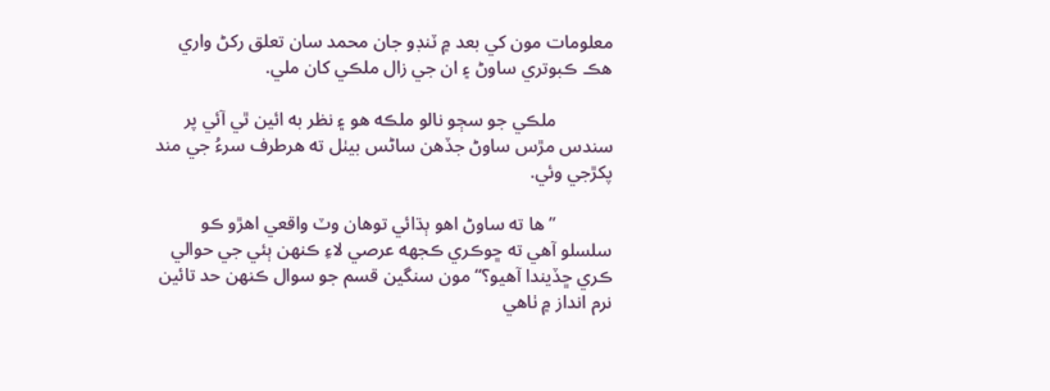معلومات مون کي بعد ۾ ٽنڊو جان محمد سان تعلق رکڻ واري هڪ ڪبوتري ساوڻ ۽ ان جي زال ملڪي کان ملي.

            ملڪي جو سڄو نالو ملڪه هو ۽ نظر به ائين ٿي آئي پر سندس مڙس ساوڻ جڏهن ساڻس بيٺل ته هرطرف سرءُ جي مند پکڙجي وئي.

            ”ها ته ساوڻ اهو ٻڌائي توهان وٽ واقعي اهڙو ڪو سلسلو آهي ته ڇوڪري ڪجهه عرصي لاءِ ڪنهن ٻئي جي حوالي ڪري ڇڏيندا آهيو؟“ مون سنگين قسم جو سوال ڪنهن حد تائين نرم انداز ۾ ٺاهي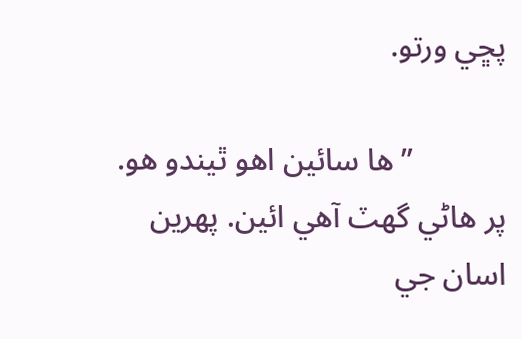پڇي ورتو.

            ”ها سائين اهو ٿيندو هو. پر هاڻي گهٽ آهي ائين. پهرين اسان جي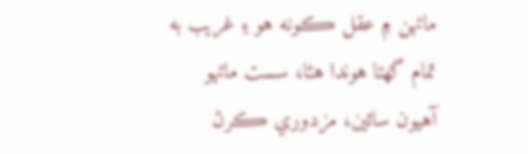ماڻهن ۾ عقل ڪونه هو ۽ غريب به تمام گهڻا هوندا هئا، سست ماڻهو آهيون سائين، مزدوري ڪرڻ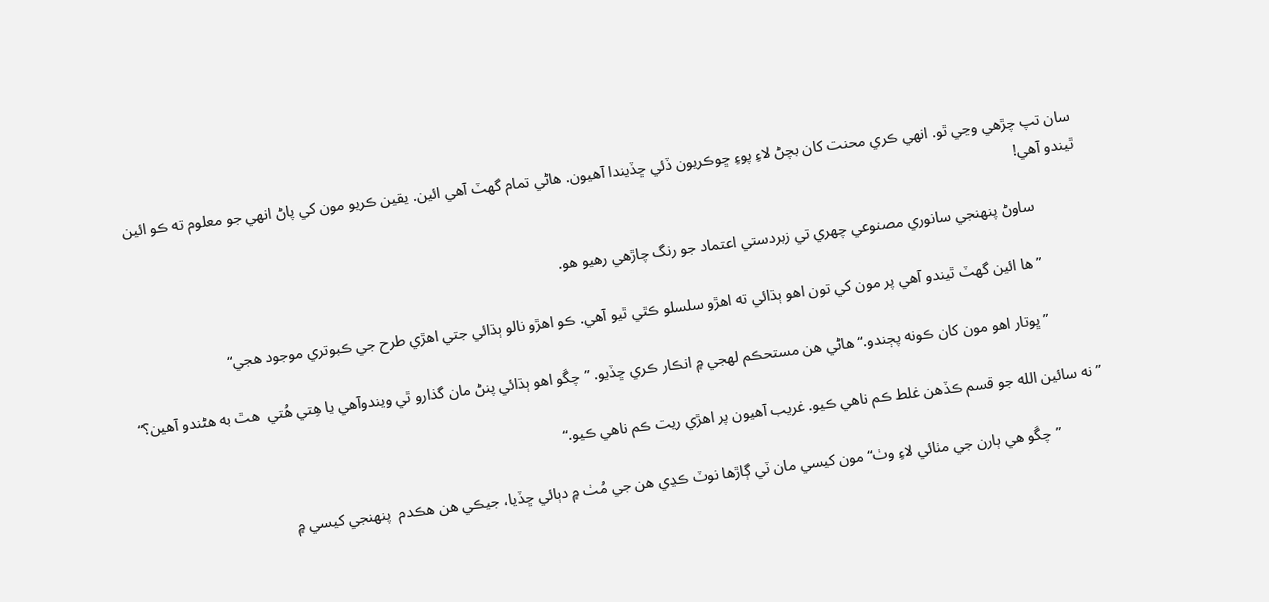سان تپ چڙهي وڃي ٿو. انهي ڪري محنت کان بچڻ لاءِ پوءِ ڇوڪريون ڏئي ڇڏيندا آهيون. هاڻي تمام گهٽ آهي ائين. يقين ڪريو مون کي پاڻ انهي جو معلوم ته ڪو ائين ٿيندو آهي!

            ساوڻ پنهنجي سانوري مصنوعي چهري تي زبردستي اعتماد جو رنگ چاڙهي رهيو هو.

            ”ها ائين گهٽ ٿيندو آهي پر مون کي تون اهو ٻڌائي ته اهڙو سلسلو ڪٿي ٿيو آهي. ڪو اهڙو نالو ٻڌائي جتي اهڙي طرح جي ڪبوتري موجود هجي“

            ”ڀوتار اهو مون کان ڪونه پڄندو.“ هاڻي هن مستحڪم لهجي ۾ انڪار ڪري ڇڏيو. ”چڱو اهو ٻڌائي پنڻ مان گذارو ٿي ويندوآهي يا هِتي هُتي  هٿ به هڻندو آهين؟“

”نه سائين الله جو قسم ڪڏهن غلط ڪم ناهي ڪيو. غريب آهيون پر اهڙي ريت ڪم ناهي ڪيو.“

            ”چڱو هي ٻارن جي مٺائي لاءِ وٺ“ مون کيسي مان ٽي ڳاڙها نوٽ ڪڍي هن جي مُٺ ۾ دٻائي ڇڏيا، جيڪي هن هڪدم  پنهنجي کيسي ۾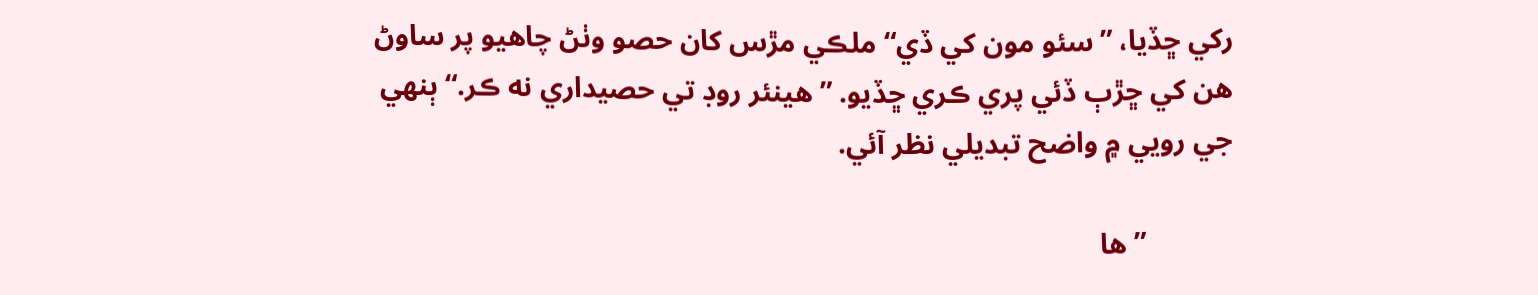رکي ڇڏيا، ”سئو مون کي ڏي“ ملڪي مڙس کان حصو وٺڻ چاهيو پر ساوڻ هن کي ڇڙٻ ڏئي پري ڪري ڇڏيو. ”هينئر روڊ تي حصيداري نه ڪر.“ ٻنهي جي رويي ۾ واضح تبديلي نظر آئي.

            ”ها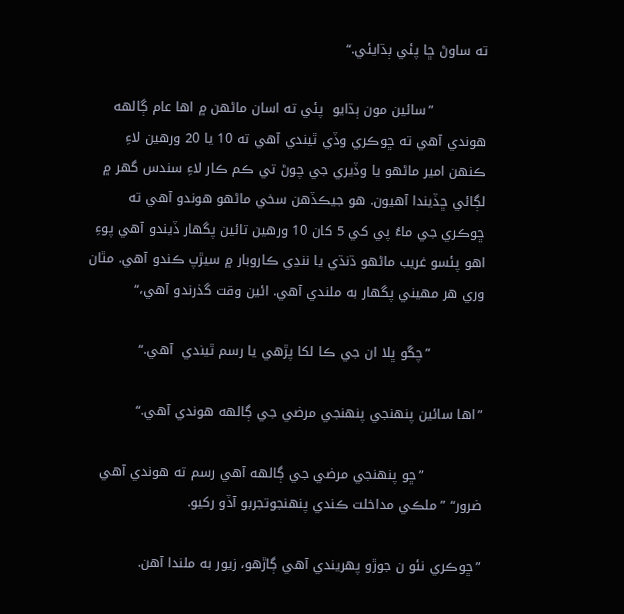ته ساوڻ ڇا پئي ٻڌايئي.“

            ”سائين مون ٻڌايو  پئي ته اسان ماڻهن ۾ اها عام ڳالهه  هوندي آهي ته ڇوڪري وڏي ٿيندي آهي ته 10 يا 20 ورهين لاءِ ڪنهن امير ماڻهو يا وڏيري جي چوڻ تي ڪم ڪار لاءِ سندس گهر ۾ لڳائي ڇڏيندا آهيون. هو جيڪڏهن سخي ماڻهو هوندو آهي ته ڇوڪري جي ماءُ پي کي 5 کان 10 ورهين تائين پگهار ڏيندو آهي پوءِ اهو پئسو غريب ماڻهو ڌنڌي يا ننڍي ڪاروبار ۾ سيڙپ ڪندو آهي. مٿان  وري هر مهيني پگهار به ملندي آهي. ائين وقت گذرندو آهي،“

            ”چڱو ڀلا ان جي ڪا لکا پڙهي يا رسم ٿيندي  آهي.“

”اها سائين پنهنجي پنهنجي مرضي جي ڳالهه هوندي آهي.“

             ”ڇو پنهنجي مرضي جي ڳالهه آهي رسم ته هوندي آهي ضرور“ ”ملڪي مداخلت ڪندي پنهنجوتجربو آڏو رکيو.

”ڇوڪري نئو ن جوڙو پهريندي آهي ڳاڙهو، زيور به ملندا آهن.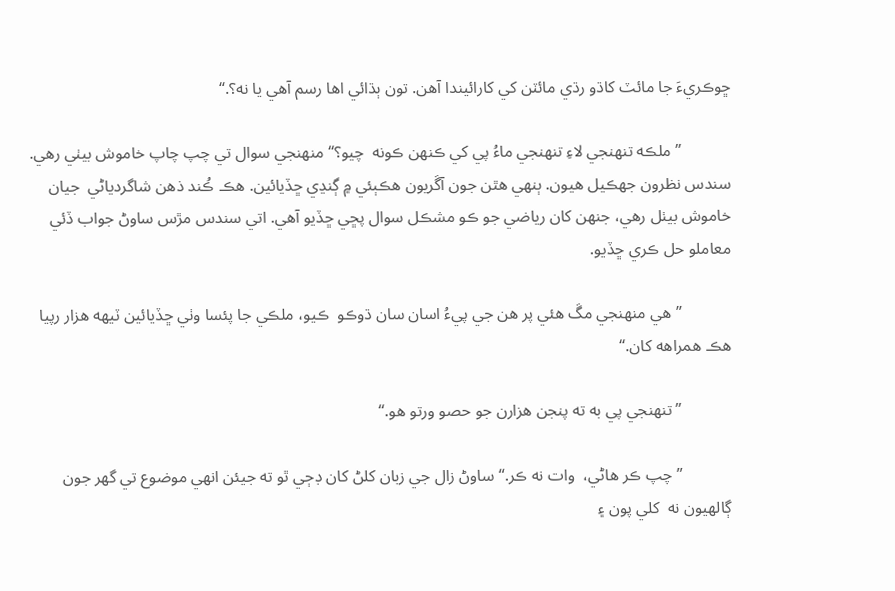ڇوڪريءَ جا مائٽ کاڌو رڌي مائٽن کي کارائيندا آهن. تون ٻڌائي اها رسم آهي يا نه؟.“

            ”ملڪه تنهنجي لاءِ تنهنجي ماءُ پي کي ڪنهن ڪونه  چيو؟“ منهنجي سوال تي چپ چاپ خاموش بيٺي رهي. سندس نظرون جهڪيل هيون. ٻنهي هٿن جون آڱريون هڪٻئي ۾ ڳنڍي ڇڏيائين. هڪ ڪُند ذهن شاگردياڻي  جيان خاموش بيٺل رهي، جنهن کان رياضي جو ڪو مشڪل سوال پڇي ڇڏيو آهي. اتي سندس مڙس ساوڻ جواب ڏئي معاملو حل ڪري ڇڏيو.

            ”هي منهنجي مڱ هئي پر هن جي پيءُ اسان سان ڌوڪو  ڪيو، ملڪي جا پئسا وٺي ڇڏيائين ٽيهه هزار رپيا هڪ همراهه کان.“

            ”تنهنجي پي به ته پنجن هزارن جو حصو ورتو هو.“

            ”چپ ڪر هاڻي،  وات نه ڪر.“ ساوڻ زال جي زبان کلڻ کان ڊڄي ٿو ته جيئن انهي موضوع تي گهر جون ڳالهيون نه  کلي پون ۽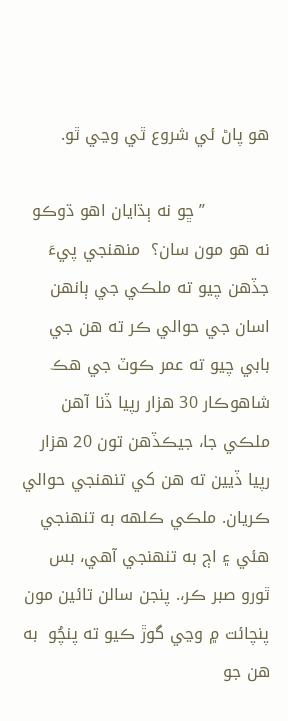هو پاڻ ئي شروع ٿي وڃي ٿو.

            ”ڇو نه ٻڌايان اهو ڌوڪو نه هو مون سان؟  منهنجي پيءَ جڏهن چيو ته ملڪي جي ٻانهن اسان جي حوالي ڪر ته هن جي بابي چيو ته عمر ڪوٽ جي هڪ شاهوڪار 30 هزار رپيا ڏنا آهن ملڪي جا، جيڪڏهن تون 20 هزار رپيا ڏيين ته هن کي تنهنجي حوالي ڪريان. ملڪي ڪلهه به تنهنجي هئي ۽ اڄ به تنهنجي آهي، بس ٿورو صبر ڪر،. پنجن سالن تائين مون پنچائت ۾ وڃي گوڙ ڪيو ته پنچُو  به هن جو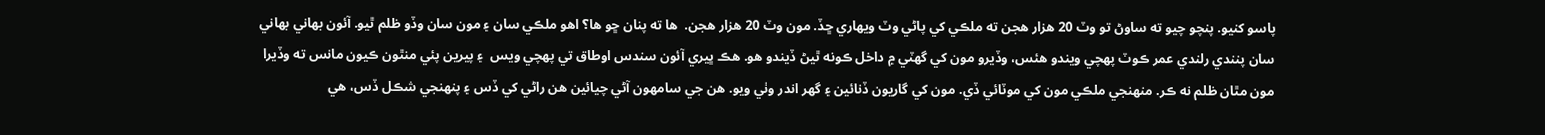پاسو کنيو. پنچو چيو ته ساوڻ تو وٽ 20 هزار هجن ته ملڪي کي پاڻي وٽ ويهاري ڇڏ. مون وٽ 20 هزار هجن.  ها ته پنان ڇو ها؟ اهو ملڪي سان ۽ مون سان وڏو ظلم ٿيو. آئون بهاني بهاني سان پنندي رلندي عمر ڪوٽ پهچي ويندو هئس، وڏيرو مون کي گهٽي ۾ داخل ڪونه ٿيڻ ڏيندو هو. هڪ ڀيري آئون سندس اوطاق تي پهچي ويس  ۽ پيرين پئي منٿون ڪيون مانس ته وڏيرا مون مٿان ظلم نه ڪر. منهنجي ملڪي مون کي موٽائي ڏي. مون کي گاريون ڏنائين ۽ گهر اندر وٺي ويو. هن جي سامهون آڻي چيائين هن راڻي کي ڏس ۽ پنهنجي شڪل ڏس، هي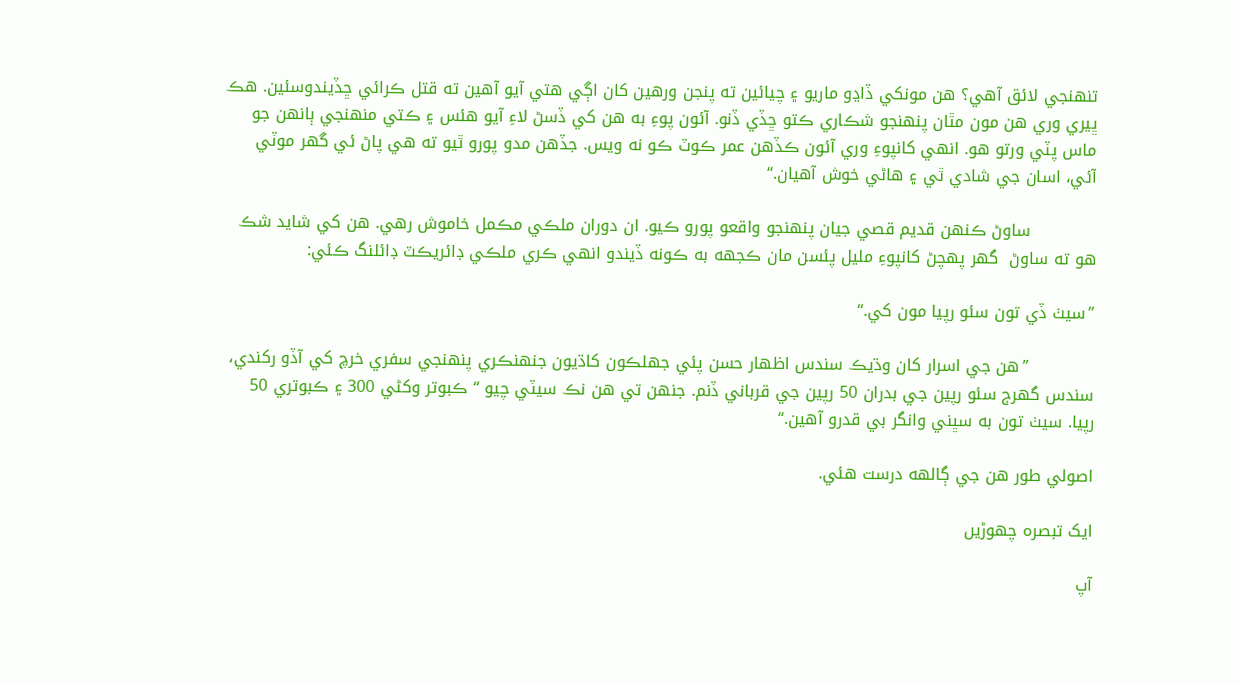تنهنجي لائق آهي؟ هن مونکي ڏاڍو ماريو ۽ چيائين ته پنجن ورهين کان اڳي هتي آيو آهين ته قتل ڪرائي ڇڏيندوسئين. هڪ ڀيري وري هن مون مٿان پنهنجو شڪاري ڪتو ڇڏي ڏنو. آئون پوءِ به هن کي ڏسڻ لاءِ آيو هئس ۽ ڪتي منهنجي ٻانهن جو ماس پٽي ورتو هو. انهي کانپوءِ وري آئون ڪڏهن عمر ڪوٽ ڪو نه ويس. جڏهن مدو پورو ٿيو ته هي پاڻ ئي گهر موٽي آئي، اسان جي شادي ٿي ۽ هاڻي خوش آهيان.“

            ساوڻ ڪنهن قديم قصي جيان پنهنجو واقعو پورو ڪيو. ان دوران ملڪي مڪمل خاموش رهي. هن کي شايد شڪ هو ته ساوڻ  گهر پهچڻ کانپوءِ مليل پئسن مان ڪجهه به ڪونه ڏيندو انهي ڪري ملڪي ڊائريڪٽ ڊائلنگ ڪئي:

”سيٺ ڏي تون سئو رپيا مون کي.“

            ”هن جي اسرار کان وڌيڪ سندس اظهار حسن پئي جهلڪون کاڌيون جنهنڪري پنهنجي سفري خرچ کي آڏو رکندي، سندس گهرج سئو رپين جي بدران 50 رپين جي قرباني ڏنم. جنهن تي هن نڪ سيٽي چيو “ ڪبوتر وکڻي 300 ۽ ڪبوتري 50 رپيا. سيٺ تون به سڀني وانگر بي قدرو آهين.“

اصولي طور هن جي ڳالهه درست هئي.

ایک تبصرہ چھوڑیں

آپ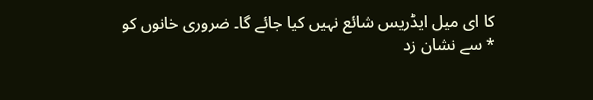کا ای میل ایڈریس شائع نہیں کیا جائے گا۔ ضروری خانوں کو * سے نشان زد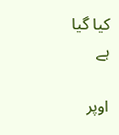کیا گیا ہے

اوپر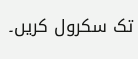تک سکرول کریں۔